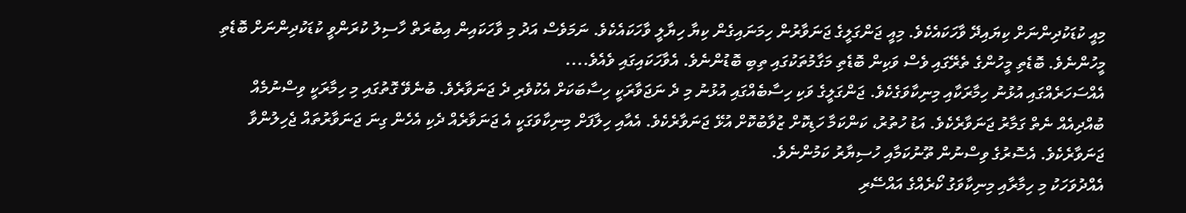މިއީ ކުޑަކުދިންނަށް ކިޔައިދޭ ވާހަކައެކެވެ. މިއީ ޖަންގަލީގެ ޖަނަވާރުން ހިމަނައިގެން ކިޔާ ހިޔާލީ ވާހަކައެކެވެ. ނަމަވެސް އަދު މި ވާހަކައިން އިބުރަތް ހާސިލު ކުރަންވީ ކުޑަކުދިންނަށް ބޮޑެތި މީހުންނެވެ. ބޮޑެތި މީހުންގެ ތެރޭގައި ވެސް ވަކިން ބޮޑެތި މަގާމުތަކުގައި ތިބި ބޮޑުންނެވެ. އެވާހަކައިގައި ވެއެވެ....
އެއްސަހަރެއްގައި އުޅުނު ހިމާރަކާއި މިނިކާވަގެކެވެ. ޖަންގަލީގެ ވަކި ހިސާބެއްގައި އުޅުނު މި ދެ ނަޖަވާރަކީ ހިސާބަކަށް އެކުވެރި ދެ ޖަނަވާރެވެ. ބުނެވޭ ގޮތުގައި މި ހިމާރަކީ ވިސްނުމެއް ބުއްދިއެއް ނެތް ގަމާރު ޖަނަވާރެކެވެ. އަޑު ހުތުރު، ކަންކަމާ ހަޑިކޮށް ޒުވާބުކޮށް އުޅޭ ޖަނަވާރެކެވެ. އެއާއި ހިލާފަށް މިނިކާވަގަކީ އެ ޖަނަވާރެއް ދެކި އެހެން ގިނަ ޖަނަވާރުތައް ޖެހިލުންވާ ޖަނަވާރެކެވެ. އެސޮރުގެ ވިސްނުން ތޫނުކަމާއި ހުސިޔާރު ކަމުންނެވެ.
އެއްދުވަހަކު މި ހިމާރާއި މިނިކާވަގު ކޯރެއްގެ އައްސޭރި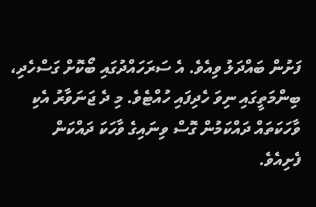ފަށުން ބައްދަލު ވިއެވެ. އެ ސަރަހައްދުގައި ބޯކޮށް ގަސްހެދި، ބިންމަތީގައި ނިވަ ހެދިފައި ހުއްޓެވެ. މި ދެ ޖަނަވާރު އެކި ވާހަކަތައް ދައްކަމުން ގޮސް ވިނައިގެ ވާހަކަ ދައްކަން ފެށިއެވެ.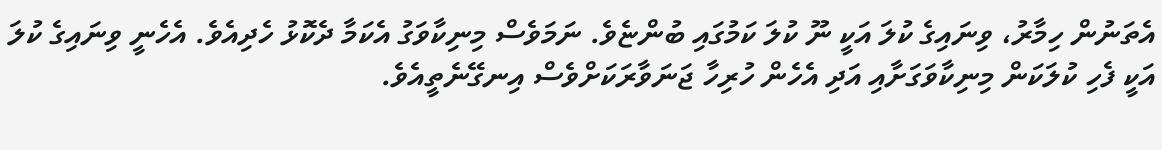އެތަނުން ހިމާރު، ވިނައިގެ ކުލަ އަކީ ނޫ ކުލަ ކަމުގައި ބުންޏެވެ. ނަމަވެސް މިނިކާވަގު އެކަމާ ދެކޮޅު ހެދިއެވެ. އެހެނީ ވިނައިގެ ކުލަ އަކީ ފެހި ކުލަކަން މިނިކާވަގަށާއި އަދި އެހެން ހުރިހާ ޖަނަވާރަކަށްވެސް އިނގޭނެތީއެވެ.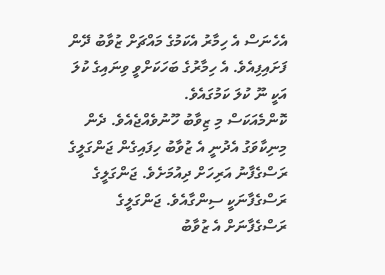އެހެނަސް އެ ހިމާރު އެކަމުގެ މައްޗަށް ޒުވާބު ދޭން ފަށައިފިއެވެ. އެ ހިމާރުގެ ބަހަކަށްވީ ވިނައިގެ ކުލަ އަކީ ނޫ ކުލަ ކަމުގައެވެ.
ކޮންމެއަކަސް މި ޒިވާބު ހޫނުވެއްޖެއެވެ. ދެން މިނިކާވަގު އެދުނީ އެ ޒުވާބު ހިފައިގެން ޖަންގަލީގެ ރަސްގެފާނު އަރިހަށް ދިއުމަށެވެ. ޖަންގަލީގެ ރަސްގެފާނަކީ ސިންގާއެވެ. ޖަންގަލީގެ ރަސްގެފާނަށް އެ ޒުވާބު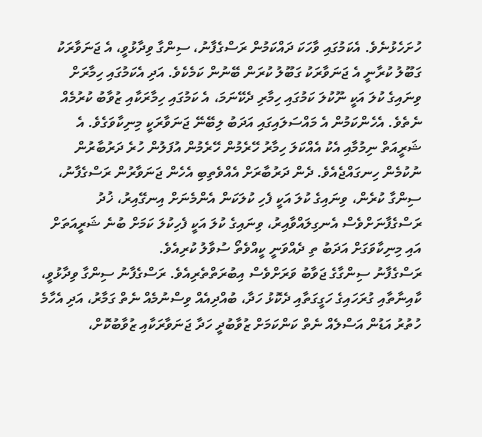ހުށަހެޅުނެވެ. އެކަމުގައި ވާހަކަ ދައްކަމުން ރަސްގެފާނު، ސިންގާ ވިދާޅުވީ، އެ ޖަނަވާރަކު ގަބޫލު ކުރާނީ އެ ޖަނަވާރަކު ގަބޫލު ކުރަން ބޭނުން ކަމެކެވެ. އަދި އެކަމުގައި ހިމާރަށް ވިނައިގެ ކުލަ އަކީ ނޫކުލަ ކަމުގައި ހިމާރި ދެކޭނަމަ، އެ ކަމުގައި ހިމާރަކާއި ޒުވާބު ކުރުމެއް ނެތެވެ. އެހެންކަމުން އެ މައްސަލައިގައި އަދަބު ލިބޭނޭ ޖަނަވާރަކީ މިނިކާވަގެވެ. އެ ޝަރީއަތް ނިމުމާއި އެކު އެއްކަލަ ހިމާރު ހޭރެމުން ހޭރެމުން އުފަލުން ހުރެ ދަރުބާރުން ނުކުމެން ހިނގައްޖެއެވެ. ދެން ދަރުބާރަށް އެއްވެތިބި އެހެން ޖަނަވާރުން ރަސްގެފާނު، ސިންގާ ކުރެން، ވިނައިގެ ކުލަ އަކީ ފެހި ކުލަކަން އެންމެނަށް އިނގޭއިރު، ޚުދު ރަސްގެފާނަށްވެސް އެނގިލައްވާއިރު، ވިނައިގެ ކުލަ އަކީ ފެހިކުލަ ކަމަށް ބުނެ ޝަރީއަތަށް އައި މިނިކާވަގަށް އަދަބު ތި ދެއްވަނީ ކީއްވެތޯ ސުވާލު ކުރިއެވެ.
ރަސްގެފާނު ސިންގާގެ ޖަވާބު ވަރަށްވެސް އިބުރަތްތެރިއެވެ. ރަސްގެފާނު ސިންގާ ވިދާޅުވީ، ކާއިނާތާއި ގުރަހައިގެ ހަގީގަތާއި ދެކޮޅު ހަދާ، ބުއްދިއެއް ވިސްނުމެއް ނެތް ގަމާރު، އަދި އެހާމެ ހުތުރު އަޑުން އަސްލެއް ނެތް ކަންކަމަށް ޒުވާބުދީ ހަދާ ޖަނަވާރަކާއި ޒުވާބުކޮށް،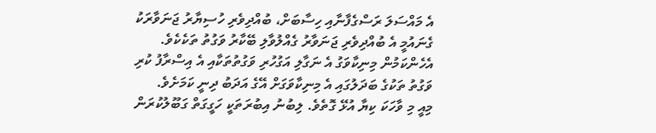އެ މައްސަލަ ރަސްގެފާނާއި ހިސާބަށް، ބުއްދިވެރި ހުސިޔާރު ޖަނަވާރަކު ގެނައުމީ އެ ބުއްދިވެރި ޖަނަވާރު ގެއްލުވާލި ބޭކާރު ވަގުތު ތަކެކެވެ. އެހެންކަމުން މިނިކާވަގު އެ ނަގާލި އަގުހުރި ވަގުތުތަކާއި އެ އިސްރާފު ކުރި ވަގުތު ތަކުގެ ބަދަލުގައި އެ މިނިކާވަގަށް އޭގެ އަދަބު ދިނީ ކަމަށެވެ.
މިއީ މި ވާހަކަ ކިޔާ އުޅޭ ގޮތެވެ. ލިބުނު އިބުރަތަކީ ހަގީގަތް ގަބޫލުކުރަން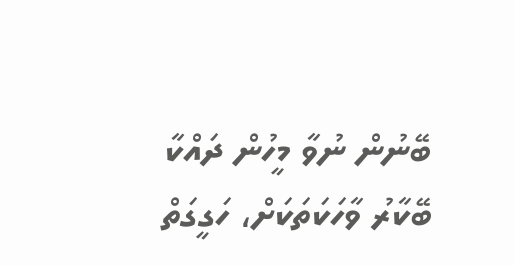ބޭނުން ނުވާ މީހުން ދައްކާ ބޭކާރު ވާހަކަތަކަށް، ހަގީގަތް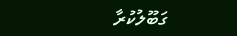ގަބޫލުކުރާ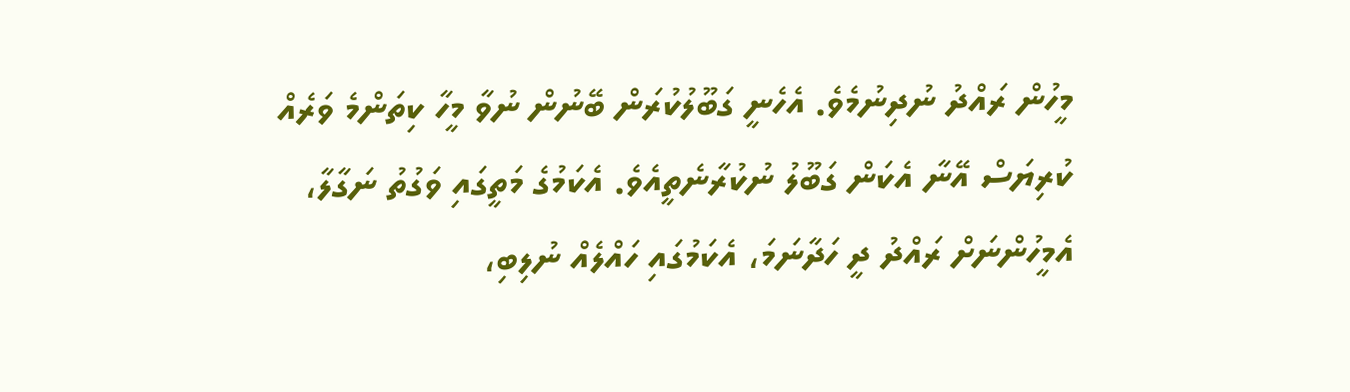މީހުން ރައްދު ނުދިނުމެވެ. އެހެނީ ގަބޫލުކުރަން ބޭނުން ނުވާ މީހާ ކިތަންމެ ވަރެއް ކުރިޔަސް އޭނާ އެކަން ގަބޫލު ނުކުރާނެތީއެވެ. އެކަމުގެ މަތީގައި ވަގުތު ނަގާލާ، އެމީހުންނަށް ރައްދު ދީ ހަދާނަމަ، އެކަމުގައި ހައްލެއް ނުލިބި،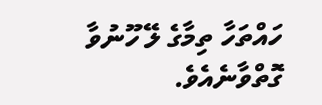ހައްތަހާ ތިމާގެ ލޭ ހޫނުވާ ގޮތްވާނެއެވެ.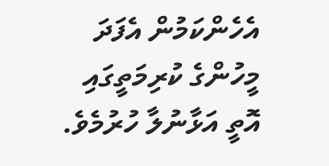އެހެންކަމުން އެފަދަ މީހުންގެ ކުރިމަތީގައި އޮތީ އަޅާނުލާ ހުރުމެވެ.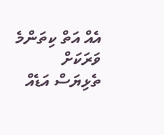އެއް އަތް ކިތަންމެ ވަރަކަށް ތެޅިޔަސް އަޑެއް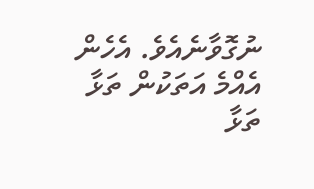ނުގޮވާނެއެވެ. އެހެން އެއްމެ އަތަކުން ތަޅާ ތަޅާ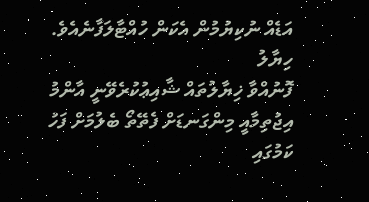އަޑެއް ނުކިޔުމުން އެކަން ހުއްޓާލަފާނެއެވެ.
ހިޔާލު
ފޮނުއްވާ ޚިޔާލުތައް ޝާއިޢުކުރެވޭނީ އާންމު އިޖުތިމާއީ މިންގަނޑަށް ފެތޭތޯ ބެލުމަށް ފަހު ކަމުގައި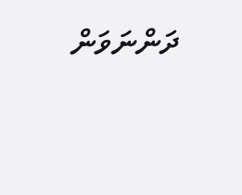ދަންނަވަން